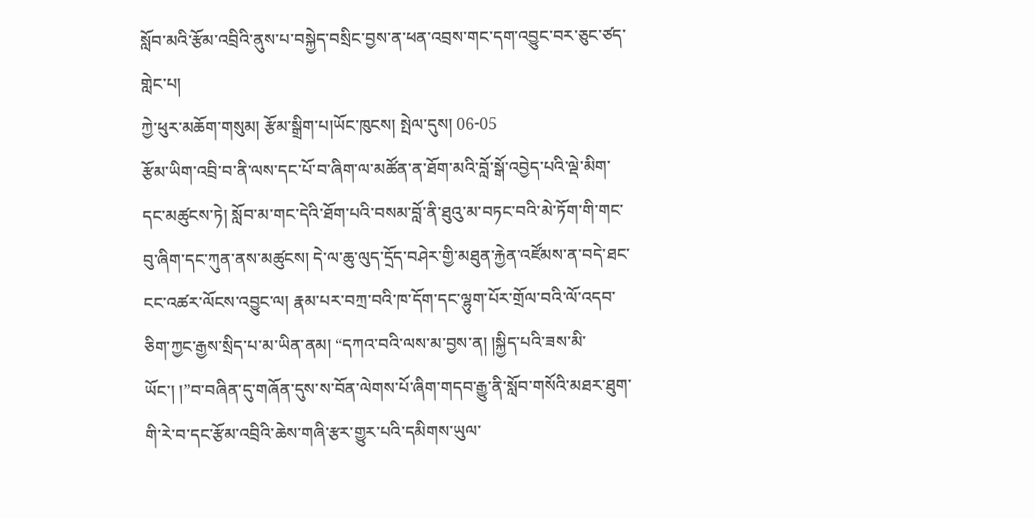སློབ་མའི་རྩོམ་འབྲིའི་ནུས་པ་བསྐྱེད་བསྲིང་བྱས་ན་ཕན་འབྲས་གང་དག་འབྱུང་བར་ཅུང་ཙད་གླེང་པ།
ཀྱེ་ཕུར་མཆོག་གསུམ། རྩོམ་སྒྲིག་པ།ཡོང་ཁུངས། སྤེལ་དུས། 06-05
རྩོམ་ཡིག་འབྲི་བ་ནི་ལས་དང་པོ་བ་ཞིག་ལ་མཚོན་ན་ཐོག་མའི་བློ་སྒོ་འབྱེད་པའི་ལྡེ་མིག་དང་མཚུངས་ཏེ། སློབ་མ་གང་དེའི་ཐོག་པའི་བསམ་བློ་ནི་ཐུའུ་མ་བཏང་བའི་མེ་ཏོག་གི་གང་བུ་ཞིག་དང་ཀུན་ནས་མཚུངས། དེ་ལ་ཆུ་ལུད་དྲོད་བཤེར་གྱི་མཐུན་རྐྱེན་འཛོམས་ན་བདེ་ཐང་ངང་འཚར་ལོངས་འབྱུང་ལ། རྣམ་པར་བཀྲ་བའི་ཁ་དོག་དང་ལྷུག་པོར་གྲོལ་བའི་ལོ་འདབ་ཅིག་ཀྱང་རྒྱས་སྲིད་པ་མ་ཡིན་ནམ། “དཀའ་བའི་ལས་མ་བྱས་ན། །སྐྱིད་པའི་ཟས་མི་ཡོང་། །”བ་བཞིན་དུ་གཞོན་དུས་ས་བོན་ལེགས་པོ་ཞིག་གདབ་རྒྱུ་ནི་སློབ་གསོའི་མཐར་ཐུག་གི་རེ་བ་དང་རྩོམ་འབྲིའི་ཆེས་གཞི་རྩར་གྱུར་པའི་དམིགས་ཡུལ་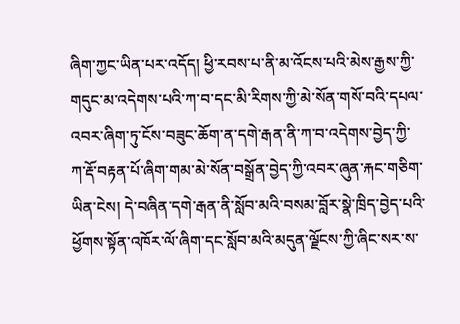ཞིག་ཀྱང་ཡིན་པར་འདོད། ཕྱི་རབས་པ་ནི་མ་འོངས་པའི་མེས་རྒྱས་ཀྱི་གདུང་མ་འདེགས་པའི་ཀ་བ་དང་མི་རིགས་ཀྱི་མེ་སོན་གསོ་བའི་དཔལ་འབར་ཞིག་ཏུ་ངོས་བཟུང་ཆོག་ན་དགེ་རྒན་ནི་ཀ་བ་འདེགས་བྱེད་ཀྱི་ཀ་རྡོ་བརྟན་པོ་ཞིག་གམ་མེ་སོན་བསྒྲོན་བྱེད་ཀྱི་འབར་ཞུན་རྐང་གཅིག་ཡིན་ངེས། དེ་བཞིན་དགེ་རྒན་ནི་སློབ་མའི་བསམ་བློར་སྣེ་ཁྲིད་བྱེད་པའི་ཕྱོགས་སྟོན་འཁོར་ལོ་ཞིག་དང་སློབ་མའི་མདུན་ལྗོངས་ཀྱི་ཞིང་སར་ས་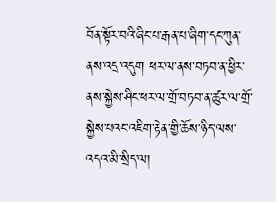བོན་སྟོར་བའི་ཞིང་པ་རྒན་པ་ཞིག་དང་ཀུན་ནས་འདྲ་འདུག ཕར་ལ་ནས་བཏབ་ན་ཕྱིར་ནས་སྐྱེས་ཤིང་ཕར་ལ་གྲོ་བཏབ་ན་ཚུར་ལ་གྲོ་སྐྱེས་པའང་འཇིག་རྟེན་གྱི་ཆོས་ཉིད་ལས་འདའ་མི་སྲིད་ལ།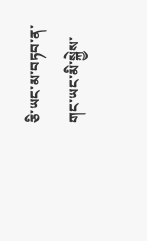ཅི་ཡང་མ་བཏབ་ན་གང་ཡང་མི་སྐྱེས་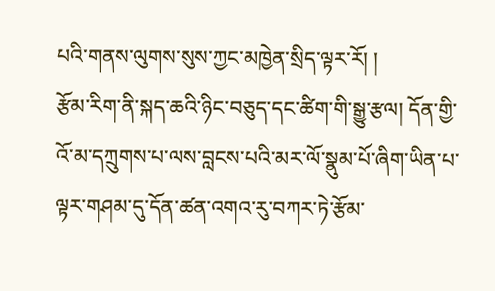པའི་གནས་ལུགས་སུས་ཀྱང་མཁྱེན་སྲིད་ལྟར་རོ། །
རྩོམ་རིག་ནི་སྐད་ཆའི་ཉིང་བཅུད་དང་ཚིག་གི་སྒྱུ་རྩལ། དོན་གྱི་འོ་མ་དཀྲུགས་པ་ལས་བླངས་པའི་མར་ལོ་སྣུམ་པོ་ཞིག་ཡིན་པ་ལྟར་གཤམ་དུ་དོན་ཚན་འགའ་རུ་བཀར་ཏེ་རྩོམ་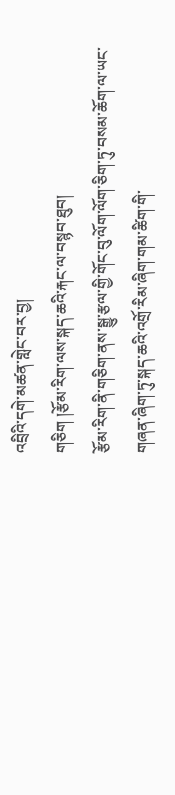འབྲིའི་དགེ་མཚན་གླེང་བར་བྱ།
གཅིག །རྩོམ་རིག་ལས་སྐད་ཆའི་རྐང་ལ་བསྙབ་ཐུབ།
རྩོམ་རིག་ནི་གཅིག་ནས་སྒྱུ་རྩལ་གྱི་གོང་བུ་ལོག་ལོག་ཅིག་ཏུ་བསམ་ཆོག་ལ་ཡང་གཞན་ཞིག་ཏུ་སྐད་ཆའི་འགྲོ་རིམ་ཞིག་གམ་ཚིག་གི་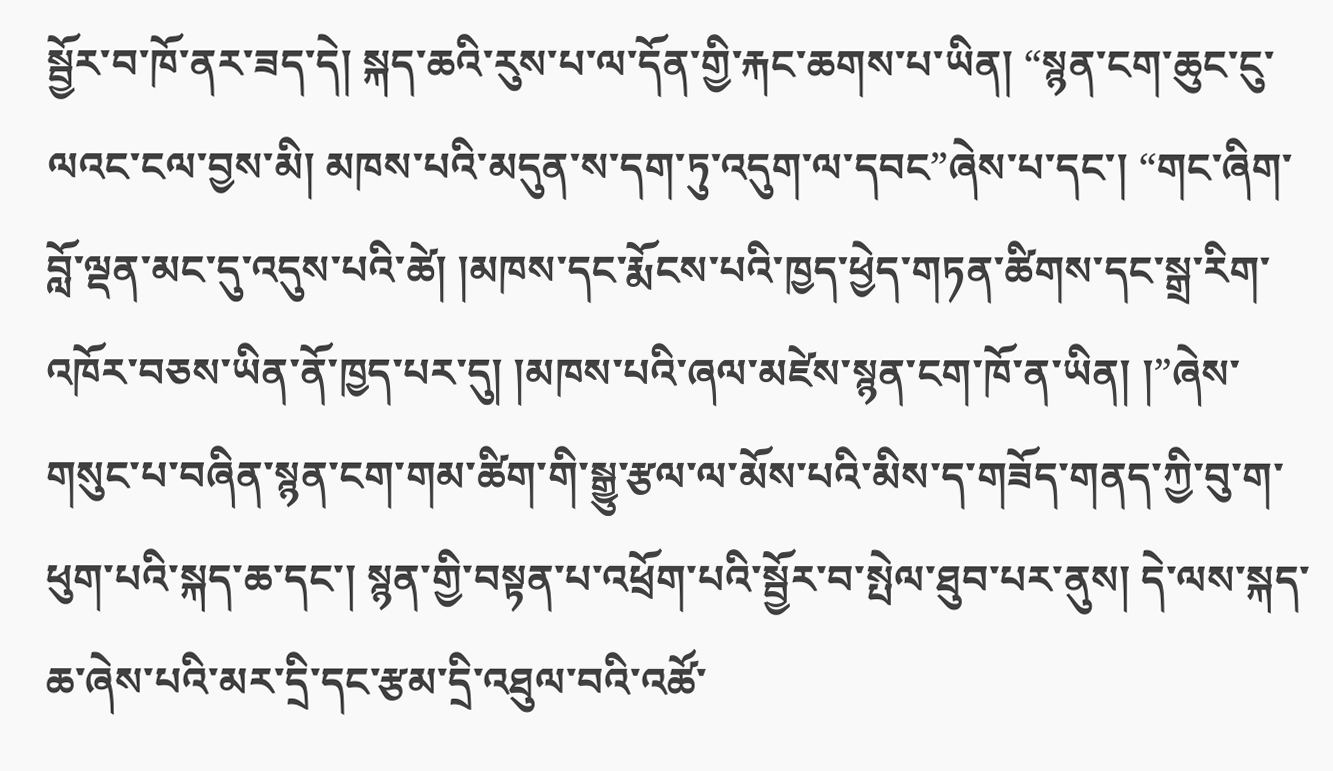སྦྱོར་བ་ཁོ་ནར་ཟད་དེ། སྐད་ཆའི་རུས་པ་ལ་དོན་གྱི་རྐང་ཆགས་པ་ཡིན། “སྙན་ངག་ཆུང་ངུ་ལའང་ངལ་བྱས་མི། མཁས་པའི་མདུན་ས་དག་ཏུ་འདུག་ལ་དབང”ཞེས་པ་དང་། “གང་ཞིག་བློ་ལྡན་མང་དུ་འདུས་པའི་ཚེ། །མཁས་དང་རྨོངས་པའི་ཁྱད་ཕྱེད་གཏན་ཚིགས་དང་སྒྲ་རིག་འཁོར་བཅས་ཡིན་ནོ་ཁྱད་པར་དུ། །མཁས་པའི་ཞལ་མཛེས་སྙན་ངག་ཁོ་ན་ཡིན། །”ཞེས་གསུང་པ་བཞིན་སྙན་ངག་གམ་ཚིག་གི་སྒྱུ་རྩལ་ལ་མོས་པའི་མིས་ད་གཟོད་གནད་ཀྱི་བུ་ག་ཕུག་པའི་སྐད་ཆ་དང་། སྙན་གྱི་བསྟན་པ་འཕྲོག་པའི་སྦྱོར་བ་སྤེལ་ཐུབ་པར་ནུས། དེ་ལས་སྐད་ཆ་ཞེས་པའི་མར་དྲི་དང་རྩམ་དྲི་འཐུལ་བའི་འཚོ་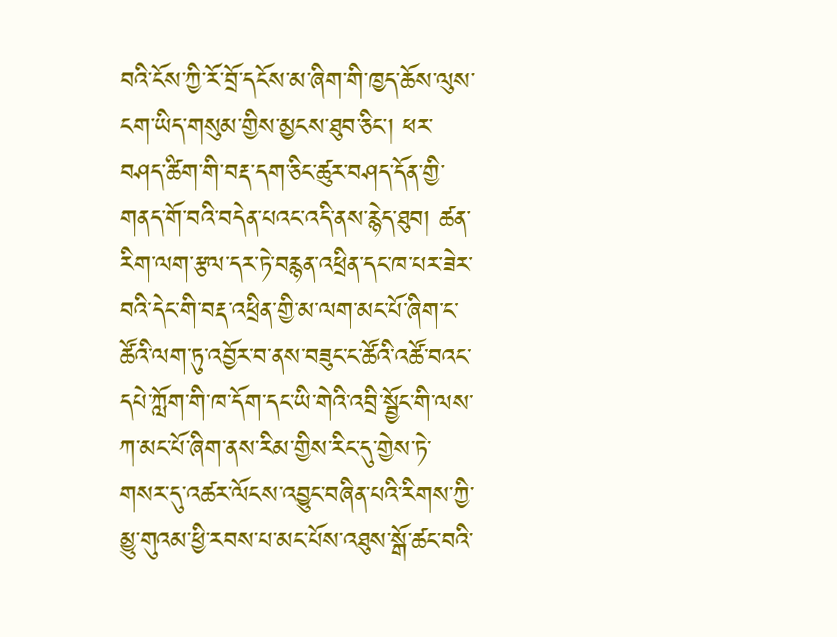བའི་ངོས་ཀྱི་རོ་བྲོ་དངོས་མ་ཞིག་གི་ཁྱད་ཆོས་ལུས་ངག་ཡིད་གསུམ་གྱིས་མྱངས་ཐུབ་ཅིང་། ཕར་བཤད་ཚིག་གི་བརྡ་དག་ཅིང་ཚུར་བཤད་དོན་གྱི་གནད་གོ་བའི་བདེན་པའང་འདི་ནས་རྙེད་ཐུབ། ཚན་རིག་ལག་རྩལ་དར་ཏེ་བརྙན་འཕྲིན་དང་ཁ་པར་ཟེར་བའི་དེང་གི་བརྡ་འཕྲིན་གྱི་མ་ལག་མང་པོ་ཞིག་ང་ཚོའི་ལག་ཏུ་འབྱོར་བ་ནས་བཟུང་ང་ཚོའི་འཚོ་བའང་དཔེ་ཀློག་གི་ཁ་དོག་དང་ཡི་གེའི་འབྲི་སྦྱོང་གི་ལས་ཀ་མང་པོ་ཞིག་ནས་རིམ་གྱིས་རིང་དུ་གྱེས་ཏེ་གསར་དུ་འཚར་ལོངས་འབྱུང་བཞིན་པའི་རིགས་ཀྱི་མྱུ་གུའམ་ཕྱི་རབས་པ་མང་པོས་འཐུས་སྒོ་ཚང་བའི་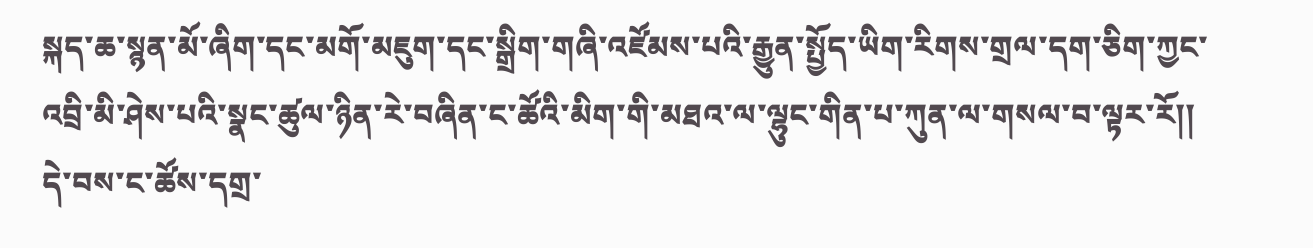སྐད་ཆ་སྙན་མོ་ཞིག་དང་མགོ་མཇུག་དང་སྒྲིག་གཞི་འཛོམས་པའི་རྒྱུན་སྤྱོད་ཡིག་རིགས་གྲལ་དག་ཅིག་ཀྱང་འབྲི་མི་ཤེས་པའི་སྣང་ཚུལ་ཉིན་རེ་བཞིན་ང་ཚོའི་མིག་གི་མཐའ་ལ་ལྷུང་གིན་པ་ཀུན་ལ་གསལ་བ་ལྟར་རོ།། དེ་བས་ང་ཚོས་དགྲ་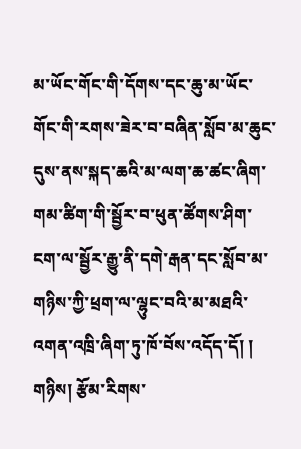མ་ཡོང་གོང་གི་དོགས་དང་ཆུ་མ་ཡོང་གོང་གི་རགས་ཟེར་བ་བཞིན་སློབ་མ་ཆུང་དུས་ནས་སྐད་ཆའི་མ་ལག་ཆ་ཚང་ཞིག་གམ་ཚིག་གི་སྦྱོར་བ་ཕུན་ཚོགས་ཤིག་ངག་ལ་སྦྱོར་རྒྱུ་ནི་དགེ་རྒན་དང་སློབ་མ་གཉིས་ཀྱི་ཕྲག་ལ་ལྷུང་བའི་མ་མཐའི་འགན་འཁྲི་ཞིག་ཏུ་ཁོ་བོས་འདོད་དོ། །
གཉིས། རྩོམ་རིགས་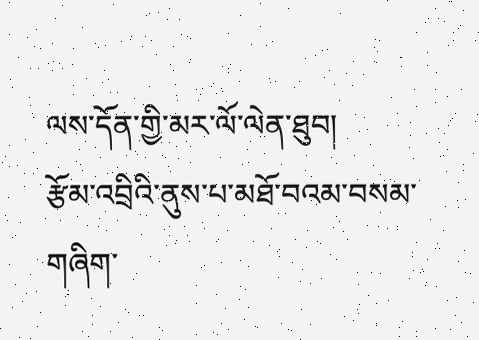ལས་དོན་གྱི་མར་ལོ་ལེན་ཐུབ།
རྩོམ་འབྲིའི་ནུས་པ་མཐོ་བའམ་བསམ་གཞིག་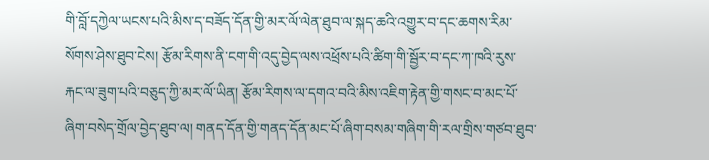གི་བློ་དཀྱེལ་ཡངས་པའི་མིས་ད་བཟོད་དོན་གྱི་མར་ལོ་ལེན་ཐུབ་ལ་སྐད་ཆའི་འགྱུར་བ་དང་ཆགས་རིམ་སོགས་ཤེས་ཐུབ་ངེས། རྩོམ་རིགས་ནི་ངག་གི་འདུ་བྱེད་ལས་འཕྲོས་པའི་ཚིག་གི་སྦྱོར་བ་དང་ཀ་ཁའི་རུས་རྐང་ལ་ཟུག་པའི་བཅུད་ཀྱི་མར་ལོ་ཡིན། རྩོམ་རིགས་ལ་དགའ་བའི་མིས་འཇིག་རྟེན་གྱི་གསང་བ་མང་པོ་ཞིག་བསེད་གྲོལ་བྱེད་ཐུབ་ལ། གནད་དོན་གྱི་གནད་དོན་མང་པོ་ཞིག་བསམ་གཞིག་གི་རལ་གྲིས་གཙབ་ཐུབ་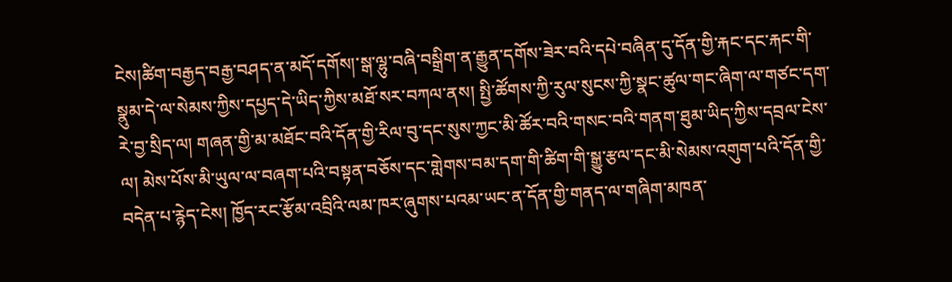ངེས།ཚིག་བརྒྱད་བརྒྱ་བཤད་ན་མདོ་དགོས།་སྒ་ལྷུ་བཞི་བསྒྲིག་ན་རྒྱུན་དགོས་ཟེར་བའི་དཔེ་བཞིན་དུ་དོན་གྱི་རྐང་དང་རྐང་གི་སྣུམ་དེ་ལ་སེམས་ཀྱིས་དཔྱད་དེ་ཡིད་ཀྱིས་མཐོ་སར་བཀལ་ནས། སྤྱི་ཚོགས་ཀྱི་རུལ་སུངས་ཀྱི་སྣང་ཚུལ་གང་ཞིག་ལ་གཙང་དག་རེ་བྱ་སྲིད་ལ། གཞན་གྱི་མ་མཐོང་བའི་དོན་གྱི་རིལ་བུ་དང་སུས་ཀྱང་མི་ཚོར་བའི་གསང་བའི་གནག་ཐུམ་ཡིད་ཀྱིས་དབྲལ་ངེས་ལ། མེས་པོས་མི་ཡུལ་ལ་བཞག་པའི་བསྟན་བཅོས་དང་གླེགས་བམ་དག་གི་ཚིག་གི་སྒྱུ་རྩལ་དང་མི་སེམས་འགུག་པའི་དོན་གྱི་བདེན་པ་རྙེད་ངེས། ཁྱོད་རང་རྩོམ་འབྲིའི་ལམ་ཁར་ཞུགས་པའམ་ཡང་ན་དོན་གྱི་གནད་ལ་གཞིག་མཁན་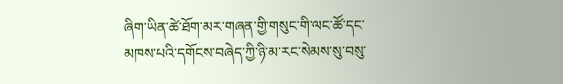ཞིག་ཡིན་ཚེ་ཐོག་མར་གཞན་གྱི་གསུང་གི་ལང་ཚོ་དང་མཁས་པའི་དགོངས་བཞེད་ཀྱི་ཉི་མ་རང་སེམས་སུ་བསུ་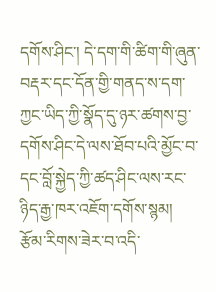དགོས་ཤིང་། དེ་དག་གི་ཚིག་གི་ཞུན་བརྡར་དང་དོན་གྱི་གནད་ས་དག་ཀྱང་ཡིད་ཀྱི་སྣོད་དུ་ཉར་ཚགས་བྱ་དགོས་ཤིང་དེ་ལས་ཐོབ་པའི་མྱོང་བ་དང་བློ་སྐྱེད་ཀྱི་ཚད་ཤིང་ལས་རང་ཉིད་རྒྱ་ཁར་འཇོག་དགོས་སྙམ། རྩོམ་རིགས་ཟེར་བ་འདི་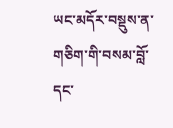ཡང་མདོར་བསྡུས་ན་གཅིག་གི་བསམ་བློ་དང་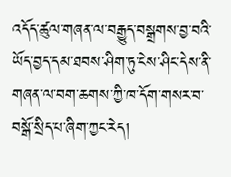འདོད་ཚུལ་གཞན་ལ་བརྒྱུད་བསྒྲགས་བྱ་བའི་ཡོད་བྱད་དམ་ཐབས་ཤིག་ཏུ་ངེས་ཤིང་དེས་ནི་གཞན་ལ་བག་ཆགས་ཀྱི་ཁ་དོག་གསར་བ་བསྒོ་སྲིད་པ་ཞིག་ཀྱང་རེད།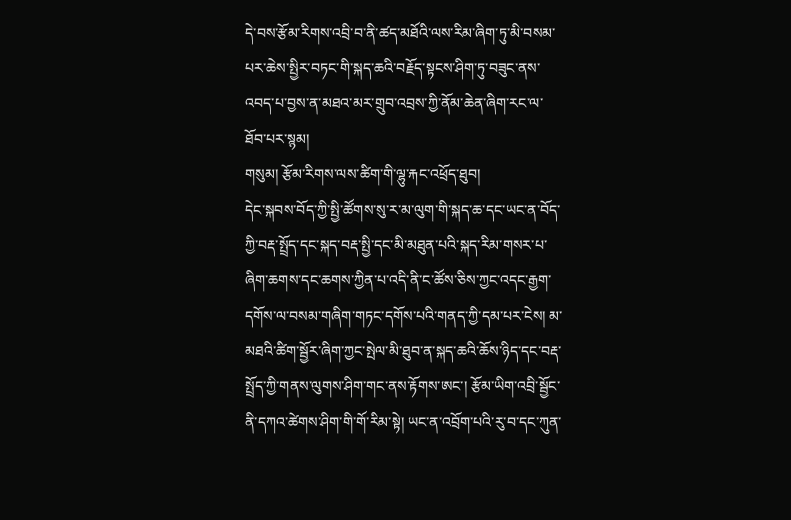དེ་བས་རྩོམ་རིགས་འབྲི་བ་ནི་ཚད་མཐོའི་ལས་རིམ་ཞིག་ཏུ་མི་བསམ་པར་ཆེས་སྤྱིར་བཏང་གི་སྐད་ཆའི་བརྗོད་སྟངས་ཤིག་ཏུ་བཟུང་ནས་འབད་པ་བྱས་ན་མཐའ་མར་གྲུབ་འབྲས་ཀྱི་ནོམ་ཆེན་ཞིག་རང་ལ་ཐོབ་པར་སྙམ།
གསུམ། རྩོམ་རིགས་ལས་ཚིག་གི་ལྷུ་རྐང་འཕྲོད་ཐུབ།
དེང་སྐབས་བོད་ཀྱི་སྤྱི་ཚོགས་སུ་ར་མ་ལུག་གི་སྐད་ཆ་དང་ཡང་ན་བོད་ཀྱི་བརྡ་སྤྲོད་དང་སྐད་བརྡ་སྤྱི་དང་མི་མཐུན་པའི་སྐད་རིམ་གསར་པ་ཞིག་ཆགས་དང་ཆགས་ཀྱིན་པ་འདི་ནི་ང་ཚོས་ཅིས་ཀྱང་འདང་རྒྱག་དགོས་ལ་བསམ་གཞིག་གཏང་དགོས་པའི་གནད་ཀྱི་དམ་པར་ངེས། མ་མཐའི་ཚིག་སྦྱོར་ཞིག་ཀྱང་སྤེལ་མི་ཐུབ་ན་སྐད་ཆའི་ཆོས་ཉིད་དང་བརྡ་སྤྲོད་ཀྱི་གནས་ལུགས་ཤིག་གང་ནས་རྟོགས་ཨང་། རྩོམ་ཡིག་འབྲི་སྦྱོང་ནི་དཀའ་ཚེགས་ཤིག་གི་གོ་རིམ་སྟེ། ཡང་ན་འབྲོག་པའི་རུ་བ་དང་ཀུན་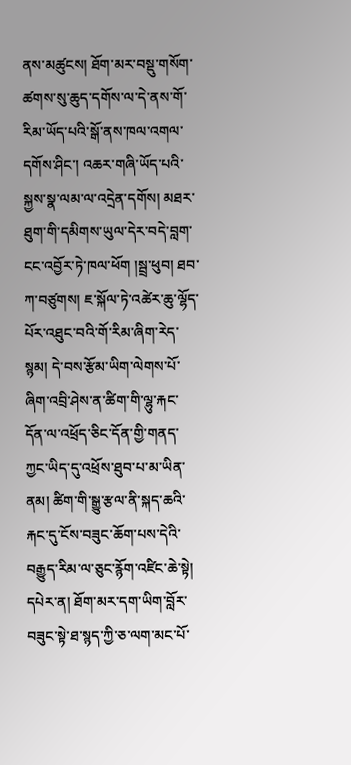ནས་མཚུངས། ཐོག་མར་བསྡུ་གསོག་ཚགས་སུ་ཆུད་དགོས་ལ་དེ་ནས་གོ་རིམ་ཡོད་པའི་སྒོ་ནས་ཁལ་འགལ་དགོས་ཤིང་། འཆར་གཞི་ཡོད་པའི་སྐྱས་སྣ་ལམ་ལ་འདྲེན་དགོས། མཐར་ཐུག་གི་དམིགས་ཡུལ་དེར་བདེ་བླག་ངང་འབྱོར་ཏེ་ཁལ་ཕོག །སྦྲ་ཕུབ། ཐབ་ཀ་བཙུགས། ཇ་སྐོལ་ཏེ་འཚེར་ཆུ་ལྷོད་པོར་འཐུང་བའི་གོ་རིམ་ཞིག་རེད་སྙམ། དེ་བས་རྩོམ་ཡིག་ལེགས་པོ་ཞིག་འབྲི་ཤེས་ན་ཚིག་གི་ལྷུ་རྐང་དོན་ལ་འཕྲོད་ཅིང་དོན་གྱི་གནད་ཀྱང་ཡིད་དུ་འཕྲོས་ཐུབ་པ་མ་ཡིན་ནམ། ཚིག་གི་སྒྱུ་རྩལ་ནི་སྐད་ཆའི་རྐང་དུ་ངོས་བཟུང་ཆོག་པས་དེའི་བརྒྱུད་རིམ་ལ་ཅུང་རྙོག་འཛིང་ཆེ་སྟེ། དཔེར་ན། ཐོག་མར་དག་ཡིག་བློར་བཟུང་སྟེ་ཐ་སྙད་ཀྱི་ཅ་ལག་མང་པོ་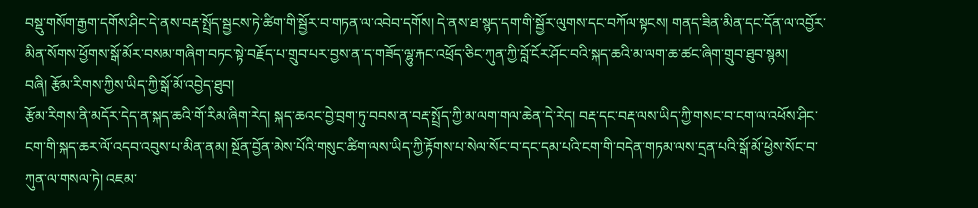བསྡུ་གསོག་རྒྱག་དགོས་ཤིང་དེ་ནས་བརྡ་སྤྲོད་སྦྱངས་ཏེ་ཚིག་གི་སྦྱོར་བ་གཏན་ལ་འབེབ་དགོས། དེ་ནས་ཐ་སྙད་དག་གི་སྦྱོར་ལུགས་དང་བཀོལ་སྟངས། གནད་ཟིན་མིན་དང་དོན་ལ་འབྱོར་མིན་སོགས་ཕྱོགས་སྒོ་མོར་བསམ་གཞིག་བཏང་སྟེ་བརྗོད་པ་གྲུབ་པར་བྱས་ན་ད་གཟོད་ལྷུ་རྐང་འཕྲོད་ཅིང་ཀུན་ཀྱི་བློ་ངོར་ཤོང་བའི་སྐད་ཆའི་མ་ལག་ཆ་ཚང་ཞིག་གྲུབ་ཐུབ་སྙམ།
བཞི། རྩོམ་རིགས་ཀྱིས་ཡིད་ཀྱི་སྒོ་མོ་འབྱེད་ཐུབ།
རྩོམ་རིགས་ནི་མདོར་དེད་ན་སྐད་ཆའི་གོ་རིམ་ཞིག་རེད། སྐད་ཆའང་བྱེ་བྲག་ཏུ་བབས་ན་བརྡ་སྤྲོད་ཀྱི་མ་ལག་གལ་ཆེན་དེ་རེད། བརྡ་དང་བརྡ་ལས་ཡིད་ཀྱི་གསང་བ་ངག་ལ་འཕོས་ཤིང་ངག་གི་སྐད་ཆར་ལོ་འདབ་འབུས་པ་མིན་ནམ། སྔོན་བྱོན་མེས་པོའི་གསུང་ཚིག་ལས་ཡིད་ཀྱི་རྟོགས་པ་སེལ་སོང་བ་དང་དམ་པའི་ངག་གི་བདེན་གཏམ་ལས་དྲན་པའི་སྒོ་མོ་ཕྱེས་སོང་བ་ཀུན་ལ་གསལ་ཏེ། འཇམ་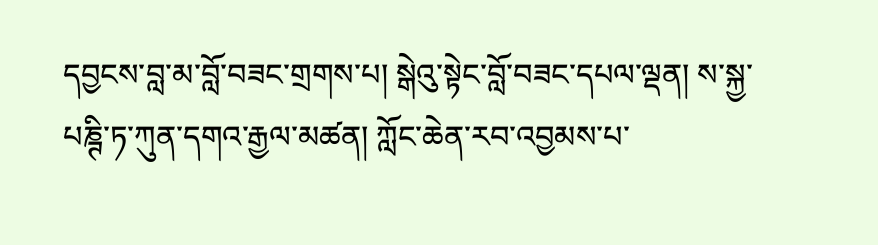དབྱངས་བླ་མ་བློ་བཟང་གྲགས་པ། སྒེའུ་སྟེང་བློ་བཟང་དཔལ་ལྡན། ས་སྐྱ་པཎྚི་ཏ་ཀུན་དགའ་རྒྱལ་མཚན། ཀློང་ཆེན་རབ་འབྱམས་པ་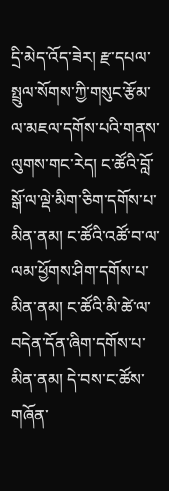དྲི་མེད་འོད་ཟེར། རྫ་དཔལ་སྤྲུལ་སོགས་ཀྱི་གསུང་རྩོམ་ལ་མཇལ་དགོས་པའི་གནས་ལུགས་གང་རེད། ང་ཚོའི་བློ་སྒོ་ལ་ལྡེ་མིག་ཅིག་དགོས་པ་མིན་ནམ། ང་ཚོའི་འཚོ་བ་ལ་ལམ་ཕྱོགས་ཤིག་དགོས་པ་མིན་ནམ། ང་ཚོའི་མི་ཚེ་ལ་བདེན་དོན་ཞིག་དགོས་པ་མིན་ནམ། དེ་བས་ང་ཚོས་གཞོན་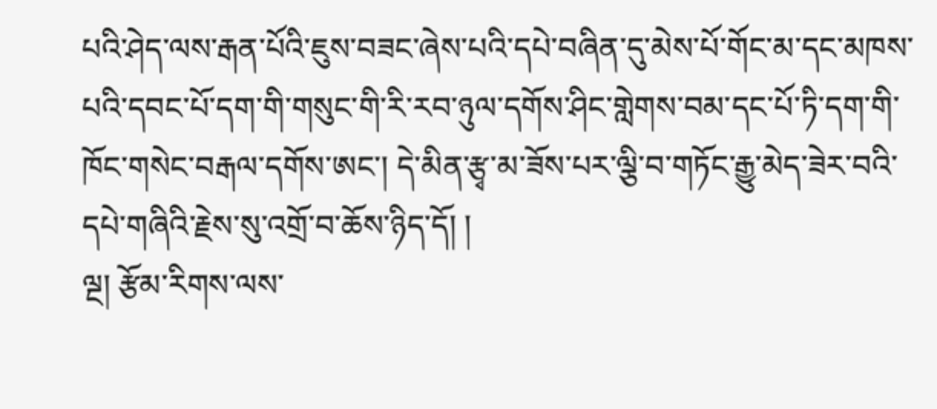པའི་ཤེད་ལས་རྒན་པོའི་ཇུས་བཟང་ཞེས་པའི་དཔེ་བཞིན་དུ་མེས་པོ་གོང་མ་དང་མཁས་པའི་དབང་པོ་དག་གི་གསུང་གི་རི་རབ་ཉུལ་དགོས་ཤིང་གླེགས་བམ་དང་པོ་ཏི་དག་གི་ཁོང་གསེང་བརྒལ་དགོས་ཨང་། དེ་མིན་རྩྭ་མ་ཟོས་པར་ལྕི་བ་གཏོང་རྒྱུ་མེད་ཟེར་བའི་དཔེ་གཞིའི་རྗེས་སུ་འགྲོ་བ་ཆོས་ཉིད་དོ། །
ལྔ། རྩོམ་རིགས་ལས་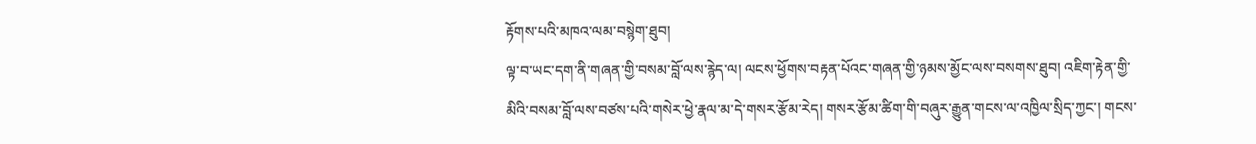རྟོགས་པའི་མཁའ་ལམ་བསྙེག་ཐུབ།
ལྟ་བ་ཡང་དག་ནི་གཞན་གྱི་བསམ་བློ་ལས་རྙེད་ལ། ལངས་ཕྱོགས་བརྟན་པོའང་གཞན་གྱི་ཉམས་མྱོང་ལས་བསགས་ཐུབ། འཇིག་རྟེན་གྱི་མིའི་བསམ་བློ་ལས་བཙས་པའི་གསེར་ཕྱེ་རྣལ་མ་དེ་གསར་རྩོམ་རེད། གསར་རྩོམ་ཚིག་གི་བཞུར་རྒྱུན་གངས་ལ་འཁྱིལ་སྲིད་ཀྱང་། གངས་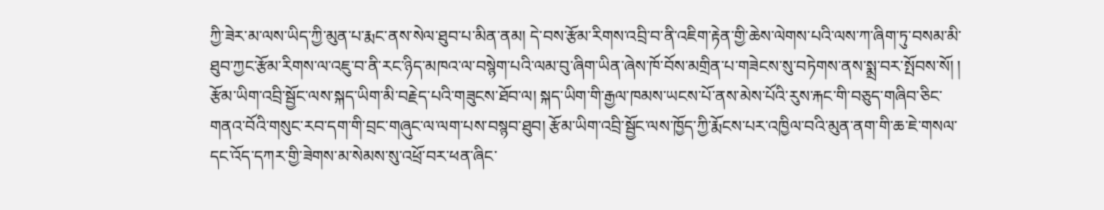ཀྱི་ཟེར་མ་ལས་ཡིད་ཀྱི་མུན་པ་རྨང་ནས་སེལ་ཐུབ་པ་མིན་ནམ། དེ་བས་རྩོམ་རིགས་འབྲི་བ་ནི་འཇིག་རྟེན་གྱི་ཆེས་ལེགས་པའི་ལས་ཀ་ཞིག་ཏུ་བསམ་མི་ཐུབ་ཀྱང་རྩོམ་རིགས་ལ་འཇུ་བ་ནི་རང་ཉིད་མཁའ་ལ་བསྙེག་པའི་ལམ་བུ་ཞིག་ཡིན་ཞེས་ཁོ་བོས་མགྲིན་པ་གཟེངས་སུ་བཏེགས་ནས་སྨྲ་བར་སྤོབས་སོ། །
རྩོམ་ཡིག་འབྲི་སྦྱོང་ལས་སྐད་ཡིག་མི་བརྗེད་པའི་གཟུངས་ཐོབ་ལ། སྐད་ཡིག་གི་རྒྱལ་ཁམས་ཡངས་པོ་ནས་མེས་པོའི་རུས་རྐང་གི་བཅུད་གཞིབ་ཅིང་གནའ་བོའི་གསུང་རབ་དག་གི་བྲང་གཞུང་ལ་ལག་པས་བསྙབ་ཐུབ། རྩོམ་ཡིག་འབྲི་སྦྱོང་ལས་ཁྱོད་ཀྱི་རྨོངས་པར་འཁྱིལ་བའི་མུན་ནག་གི་ཆ་ཇེ་གསལ་དང་འོད་དཀར་གྱི་ཟེགས་མ་སེམས་སུ་འཕྲོ་བར་ཕན་ཞིང་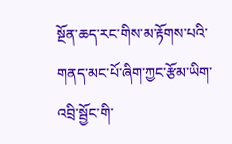སྔོན་ཆད་རང་གིས་མ་རྟོགས་པའི་གནད་མང་པོ་ཞིག་ཀྱང་རྩོམ་ཡིག་འབྲི་སྦྱོང་གི་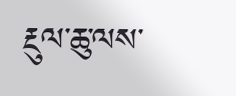རྔུལ་ཆུ་ལས་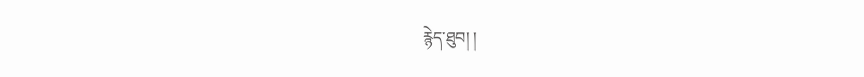རྙེད་ཐུབ། །